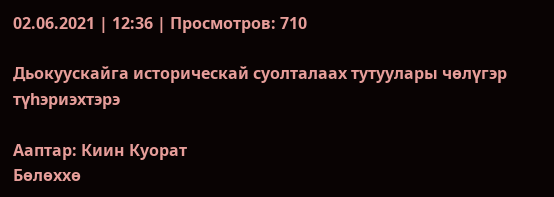02.06.2021 | 12:36 | Просмотров: 710

Дьокуускайга историческай суолталаах тутуулары чөлүгэр түһэриэхтэрэ

Ааптар: Киин Куорат
Бөлөххө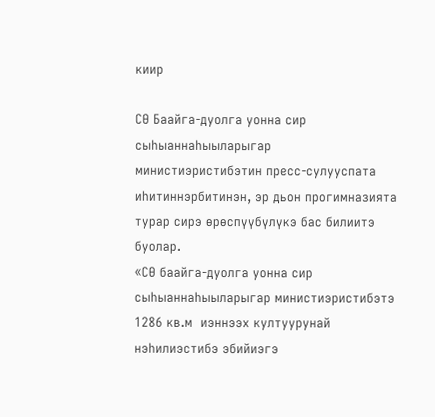киир

СӨ Баайга-дуолга уонна сир сыһыаннаһыыларыгар министиэристибэтин пресс-сулууспата иһитиннэрбитинэн, эр дьон прогимназията турар сирэ өрөспүүбүлүкэ бас билиитэ буолар.
«СӨ баайга-дуолга уонна сир сыһыаннаһыыларыгар министиэристибэтэ 1286 кв.м  иэннээх култуурунай нэһилиэстибэ эбийиэгэ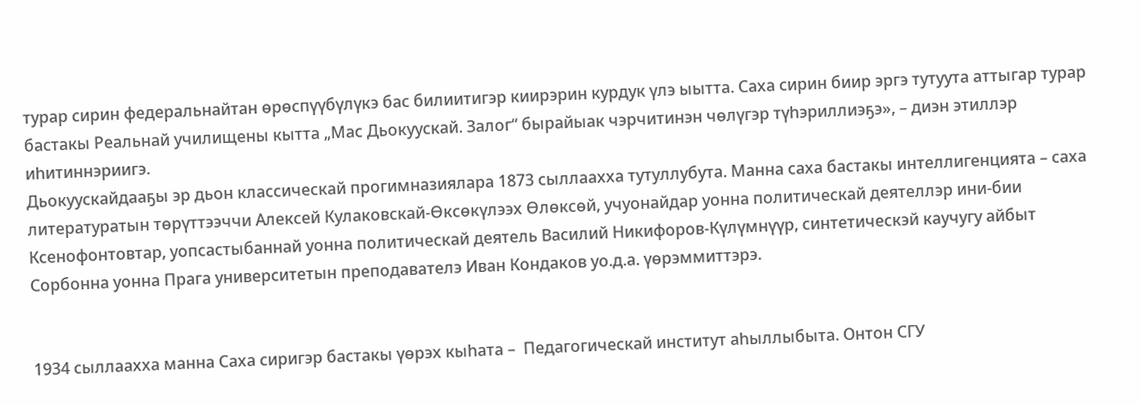турар сирин федеральнайтан өрөспүүбүлүкэ бас билиитигэр киирэрин курдук үлэ ыытта. Саха сирин биир эргэ тутуута аттыгар турар бастакы Реальнай училищены кытта „Мас Дьокуускай. Залог“ бырайыак чэрчитинэн чөлүгэр түһэриллиэҕэ», – диэн этиллэр иһитиннэриигэ.
Дьокуускайдааҕы эр дьон классическай прогимназиялара 1873 сыллаахха тутуллубута. Манна саха бастакы интеллигенцията – саха литературатын төрүттээччи Алексей Кулаковскай-Өксөкүлээх Өлөксөй, учуонайдар уонна политическай деятеллэр ини-бии Ксенофонтовтар, уопсастыбаннай уонна политическай деятель Василий Никифоров-Күлүмнүүр, синтетическэй каучугу айбыт Сорбонна уонна Прага университетын преподавателэ Иван Кондаков уо.д.а. үөрэммиттэрэ.


1934 сыллаахха манна Саха сиригэр бастакы үөрэх кыһата –  Педагогическай институт аһыллыбыта. Онтон СГУ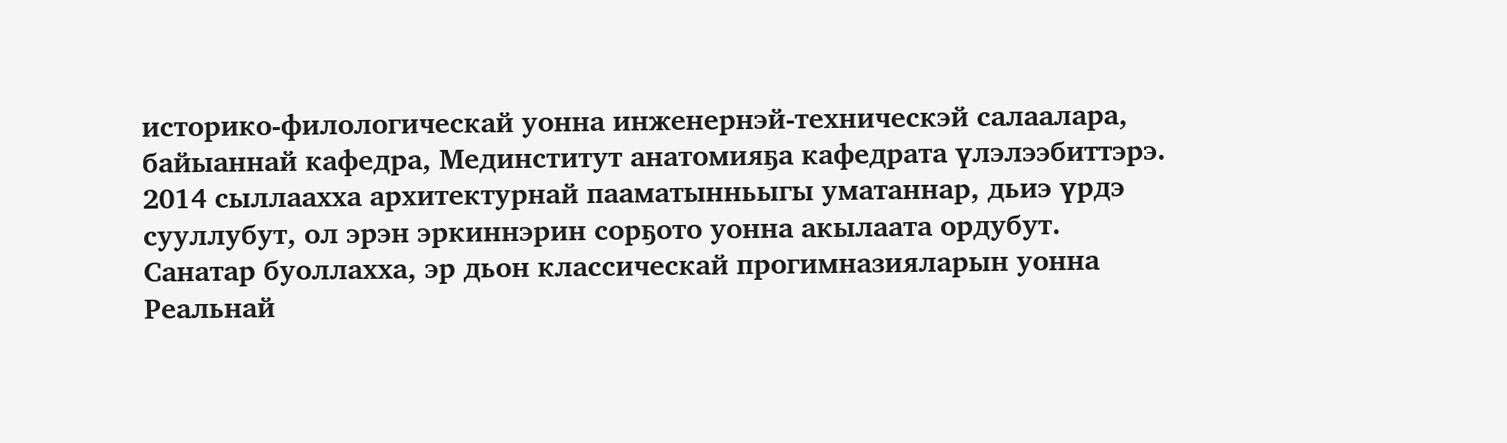историко-филологическай уонна инженернэй-техническэй салаалара, байыаннай кафедра, Мединститут анатомияҕа кафедрата үлэлээбиттэрэ.
2014 сыллаахха архитектурнай пааматынньыгы уматаннар, дьиэ үрдэ сууллубут, ол эрэн эркиннэрин сорҕото уонна акылаата ордубут.
Санатар буоллахха, эр дьон классическай прогимназияларын уонна Реальнай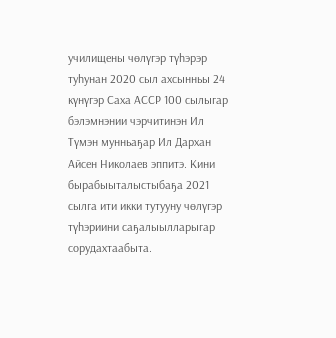училищены чөлүгэр түһэрэр туһунан 2020 сыл ахсынньы 24 күнүгэр Саха АССР 100 сылыгар бэлэмнэнии чэрчитинэн Ил Түмэн мунньаҕар Ил Дархан Айсен Николаев эппитэ. Кини бырабыыталыстыбаҕа 2021 сылга ити икки тутууну чөлүгэр түһэриини саҕалыылларыгар сорудахтаабыта.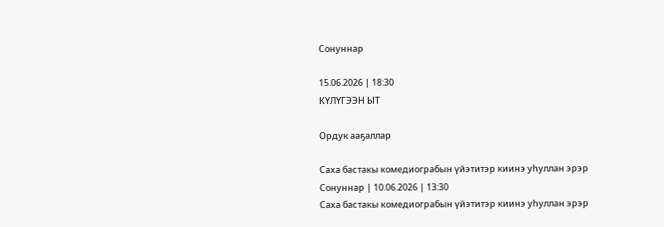Сонуннар

15.06.2026 | 18:30
КҮЛҮГЭЭН ЫТ

Ордук ааҕаллар

Саха бастакы комедиограбын үйэтитэр киинэ уһуллан эрэр
Сонуннар | 10.06.2026 | 13:30
Саха бастакы комедиограбын үйэтитэр киинэ уһуллан эрэр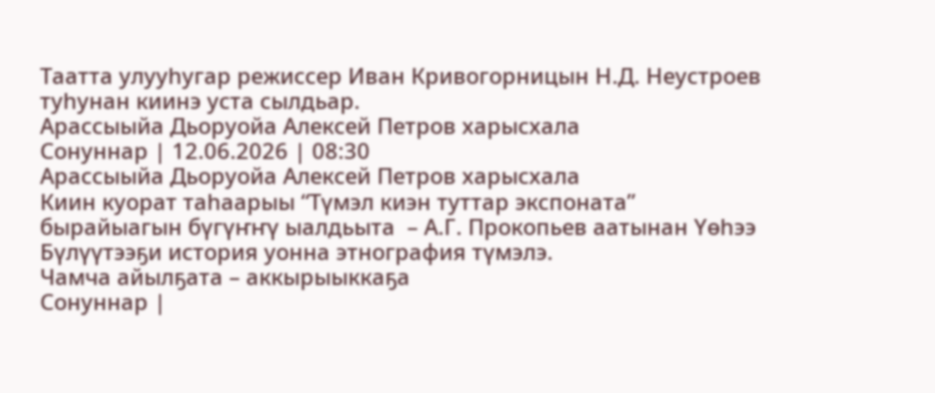Таатта улууһугар режиссер Иван Кривогорницын Н.Д. Неустроев туһунан киинэ уста сылдьар.
Арассыыйа Дьоруойа Алексей Петров харысхала
Сонуннар | 12.06.2026 | 08:30
Арассыыйа Дьоруойа Алексей Петров харысхала
Киин куорат таһаарыы “Түмэл киэн туттар экспоната” бырайыагын бүгүҥҥү ыалдьыта  – А.Г. Прокопьев аатынан Үөһээ Бүлүүтээҕи история уонна этнография түмэлэ.
Чамча айылҕата – аккырыыккаҕа
Сонуннар |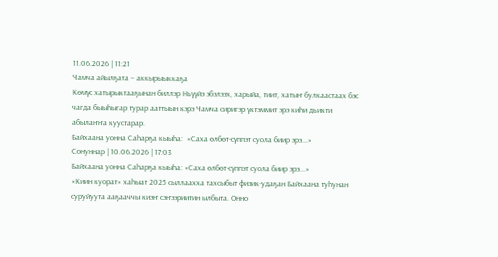11.06.2026 | 11:21
Чамча айылҕата – аккырыыккаҕа
Көмүс хатырыктааҕынан биллэр Ньүүйэ эбэлээх, харыйа, тиит, хатыҥ булкаастаах бэс чагда быыһыгар турар ааттыын кэрэ Чамча сиригэр үктэммит эрэ киһи дьикти абылаҥҥа куустарар.
Байхаана уонна Саһарҕа кыыһа:  «Саха өлбөт-сүппэт суола биир эрэ...»
Сонуннар | 10.06.2026 | 17:03
Байхаана уонна Саһарҕа кыыһа: «Саха өлбөт-сүппэт суола биир эрэ...»
«Киин куорат» хаһыат 2025 сыллаахха тахсыбыт физик-удаҕан Байхаана туһунан суруйуута ааҕааччы киэҥ сэҥээриитин ылбыта. Онно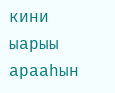кини ыарыы арааһын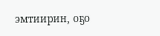эмтиирин, оҕо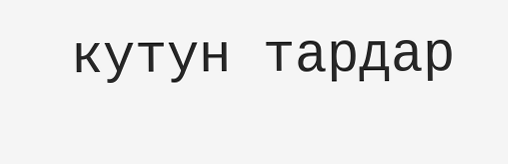кутун тардар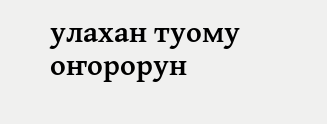улахан туому оҥорорун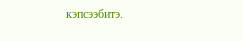кэпсээбитэ.